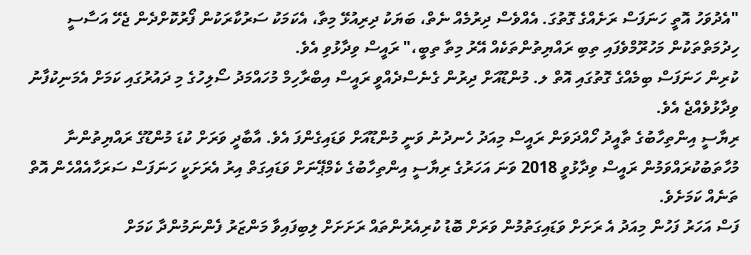"އެދުވަހު އޮތީ ހަނަފަސް ރަށެއްގެ ގޮތުގަ. އެއްވެސް ދިރުމެއް ނެތް، ބަޔަކު ދިރިއުޅޭ މިތާ، އެކަމަކު ސަރުކާރަކުން ފޯރުކޮށްދެން ޖެހޭ އަސާސީ ހިދުމަތްތަކުން މަހުރޫމްވެފައި ތިބި ރައްޔިތުންތަކެއް އޭރު މިތާ ތިބީ،" ރައީސް ވިދާޅުވި އެވެ.
ކުރިން ހަނަފަސް ބިމެއްގެ ގޮތުގައި އޮތް ލ. މުންޑޫއަށް ދިރުން ގެނެސްދެއްވީ ރައީސް އިބްރާހިމް މުހައްމަދު ސޯލިހުގެ މި ދައުރުގައި ކަމަށް އެމަނިކުފާނު ވިދާޅުވެއްޖެ އެވެ.
ރިޔާސީ އިންތިހާބުގެ ތާއީދު ހޯއްދަވަން ރައީސް މިއަދު ހެނދުނު ވަނީ މުންޑޫއަށް ވަޑައިގެންފަ އެވެ. އާބާދީ ވަރަށް ކުޑަ މުންޑޫގެ ރައްޔިތުންނާ މުހާތަބުކުރައްވަމުން ރައީސް ވިދާޅުވީ 2018 ވަނަ އަހަރުގެ ރިޔާސީ އިންތިހާބުގެ ކެމްޕޭނަށް ވަޑައިގަތް އިރު އެރަށަކީ ހަނަފަސް ސަރަހާއެއްހެން އޮތް ތަނެއް ކަމަށެވެ.
ފަސް އަހަރު ފަހުން މިއަދު އެ ރަށަށް ވަޑައިގަތުމުން ވަރަށް ބޮޑު ކުރިއެރުންތައް ރަށަށަށް ލިބިފައިވާ މަންޒަރު ފެންނަމުންދާ ކަމަށް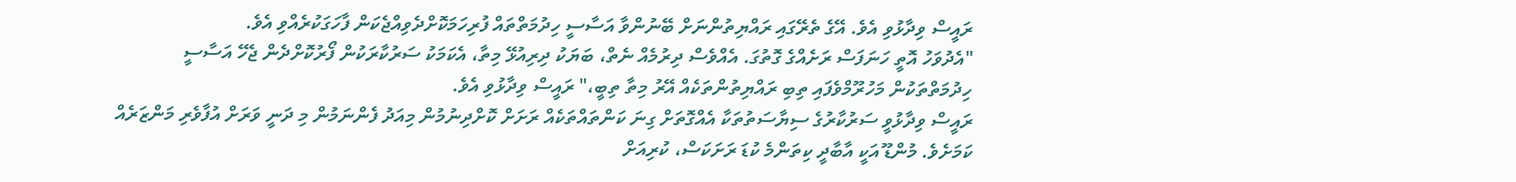ރައީސް ވިދާޅުވި އެވެ. އޭގެ ތެރޭގައި ރައްޔިތުންނަށް ބޭނުންވާ އަސާސީ ހިދުމަތްތައް ފުރިހަމަކޮށްދެވިއްޖެކަން ފާހަގަކުރެއްވި އެވެ.
"އެދުވަހު އޮތީ ހަނަފަސް ރަށެއްގެ ގޮތުގަ. އެއްވެސް ދިރުމެއް ނެތް، ބަޔަކު ދިރިއުޅޭ މިތާ، އެކަމަކު ސަރުކާރަކުން ފޯރުކޮށްދެން ޖެހޭ އަސާސީ ހިދުމަތްތަކުން މަހުރޫމްވެފައި ތިބި ރައްޔިތުންތަކެއް އޭރު މިތާ ތިބީ،" ރައީސް ވިދާޅުވި އެވެ.
ރައީސް ވިދާޅުވީ ސަރުކާރުގެ ސިޔާސަތުތަކާ އެއްގޮތަށް ގިނަ ކަންތައްތަކެއް ރަށަށް ކޮށްދިނުމުން މިއަދު ފެންނަމުން މި ދަނީ ވަރަށް އުފާވެރި މަންޒަރެއް ކަމަށެވެ. މުންޑޫ އަކީ އާބާދީ ކިތަންމެ ކުޑަ ރަށަކަސް، ކުރިއަށް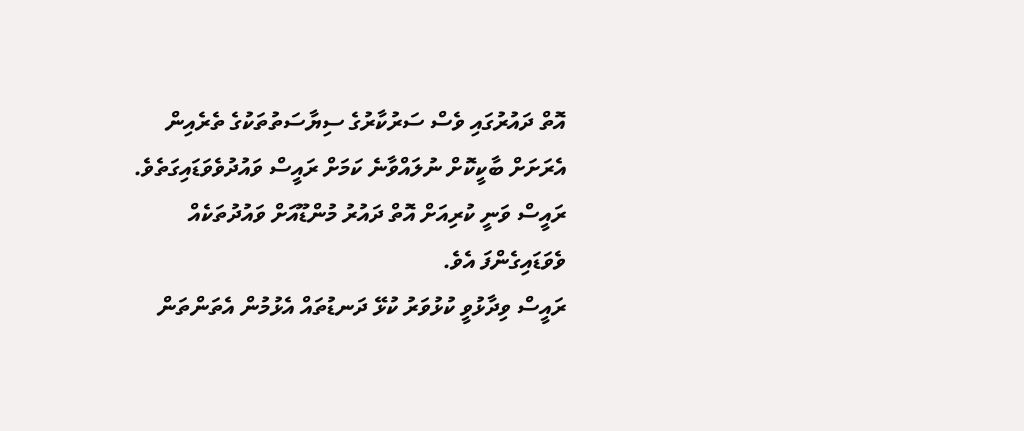އޮތް ދައުރުގައި ވެސް ސަރުކާރުގެ ސިޔާސަތުތަކުގެ ތެރެއިން އެރަށަށް ބާކީކޮށް ނުލައްވާނެ ކަމަށް ރައީސް ވައުދުވެވަޑައިގަތެވެ.
ރައީސް ވަނީ ކުރިއަށް އޮތް ދައުރު މުންޑޫއަށް ވައުދުތަކެއް ވެވަޑައިގެންފަ އެވެ.
ރައީސް ވިދާޅުވީ ކުޅުވަރު ކުޅޭ ދަނޑުތައް އެޅުމުން އެތަންތަން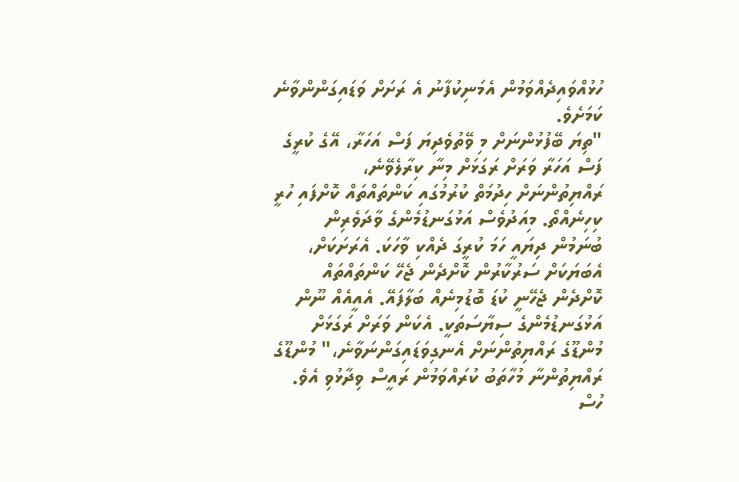ހުޅުއްވައިދެއްވަމުން އެމަނިކުފާނު އެ ރަށަށް ވަޑައިގަންންވާނެ ކަމަށެވެ.
"ތިޔަ ބޭފުޅުންނަށް މި ވޭތުވެދިޔަ ފަސް އަހަރާ، އޭގެ ކުރީގެ ފަސް އަހަރާ ވަރަށް ރަގަޅަށް މިނާ ކިރާލެވޭނެ، ރައްޔިތުންނަށް ހިދުމަތް ކުރުމުގައި ކަންތައްތައް ކޮށްފައި ހުރީ ކިހިނެއްތޯ. މިއަދުވެސް އަޅުގަނޑުމެންގެ ވާދަވެރިން ބުނަމުން ދިޔައީ ހަމަ ކުރީގަ ދެއްކި ވާހަކަ. އެރަށަކަށް، އެބަޔަކަށް ސަރުކާރުން ކޮށްދެން ޖެހޭ ކަންތައްތައް ކޮށްދެން ޖެހޭނީ ކުޑަ ބޮޑުމިނެއް ބަލާފައޭ. އެއީއެއް ނޫން އަޅުގަނޑުމެންގެ ސިޔާސަތަކީ. އެކަން ވަރަށް ރަގަޅަށް މުންޑޫގެ ރައްޔިތުންނަށް އެނގިވަޑައިގަންނަވާނެ،" މުންޑޫގެ ރައްޔިތުންނާ މުހާތަބު ކުރައްވަމުން ރައީސް ވިދާޅުވި އެވެ.
ހުސް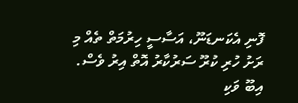ފޮނި އެކަނޑަނޫ، އަސާސީ ހިރުމަތް ތެއް މި ރަށު ހުރި ކުރޫ ސަރުކާރު އޮތް އިރު ވެސް. އިބޫ ވަކި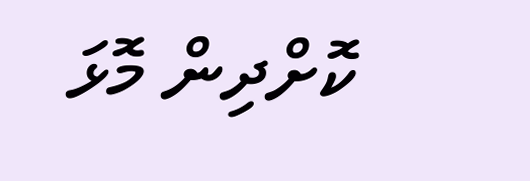ކޮށްދިން މޮޅަ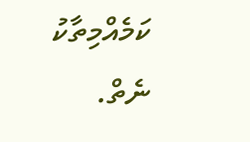ކަމެއްމިތާކު ނެތް.